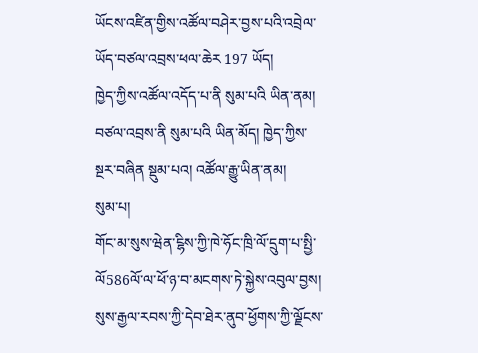ཡོངས་འཛིན་གྱིས་འཚོལ་བཤེར་བྱས་པའི་འབྲེལ་ཡོད་བཙལ་འབྲས་ཕལ་ཆེར 197 ཡོད།
ཁྱེད་ཀྱིས་འཚོལ་འདོད་པ་ནི སུམ་པའི ཡིན་ནམ།
བཙལ་འབྲས་ནི སུམ་པའི ཡིན་མོད། ཁྱེད་ཀྱིས་སྔར་བཞིན སྡུམ་པའ། འཚོལ་རྒྱུ་ཡིན་ནམ།
སུམ་པ།
གོང་མ་སུས་ཝེན་ངྷིས་ཀྱི་ཁེ་ཧོང་ཁྲི་ལོ་དྲུག་པ་སྤྱི་ལོ586ལོ་ལ་ཕོ་ཉ་བ་མངགས་ཏེ་སྐྱེས་འབུལ་བྱས། སུས་རྒྱལ་རབས་ཀྱི་དེབ་ཐེར་ནུབ་ཕྱོགས་ཀྱི་ལྗོངས་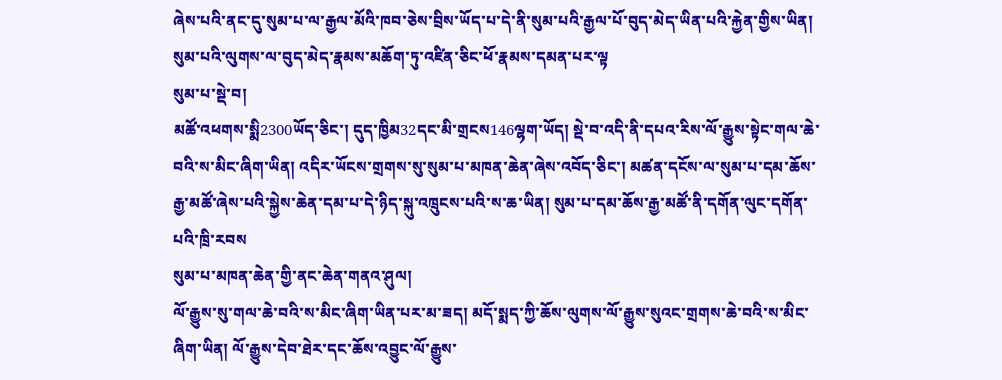ཞེས་པའི་ནང་དུ་སུམ་པ་ལ་རྒྱལ་མོའི་ཁབ་ཅེས་བྲིས་ཡོད་པ་དེ་ནི་སུམ་པའི་རྒྱལ་པོ་བུད་མེད་ཡིན་པའི་རྐྱེན་གྱིས་ཡིན། སུམ་པའི་ལུགས་ལ་བུད་མེད་རྣམས་མཆོག་ཏུ་འཛིན་ཅིང་ཕོ་རྣམས་དམན་པར་ལྟ
སུམ་པ་སྡེ་བ།
མཚོ་འཕགས་སྨི2300ཡོད་ཅིང་། དུད་ཁྱིམ32དང་མི་གྲངས146ལྷག་ཡོད། སྡེ་བ་འདི་ནི་དཔའ་རིས་ལོ་རྒྱུས་སྟེང་གལ་ཆེ་བའི་ས་མིང་ཞིག་ཡིན། འདིར་ཡོངས་གྲགས་སུ་སུམ་པ་མཁན་ཆེན་ཞེས་འབོད་ཅིང་། མཚན་དངོས་ལ་སུམ་པ་དམ་ཆོས་རྒྱ་མཚོ་ཞེས་པའི་སྐྱེས་ཆེན་དམ་པ་དེ་ཉིད་སྐུ་འཁྲུངས་པའི་ས་ཆ་ཡིན། སུམ་པ་དམ་ཆོས་རྒྱ་མཚོ་ནི་དགོན་ལུང་དགོན་པའི་ཁྲི་རབས
སུམ་པ་མཁན་ཆེན་གྱི་ནང་ཆེན་གནའ་ཤུལ།
ལོ་རྒྱུས་སུ་གལ་ཆེ་བའི་ས་མིང་ཞིག་ཡིན་པར་མ་ཟད། མདོ་སྨད་ཀྱི་ཆོས་ལུགས་ལོ་རྒྱུས་སུའང་གྲགས་ཆེ་བའི་ས་མིང་ཞིག་ཡིན། ལོ་རྒྱུས་དེབ་ཐེར་དང་ཆོས་འབྱུང་ལོ་རྒྱུས་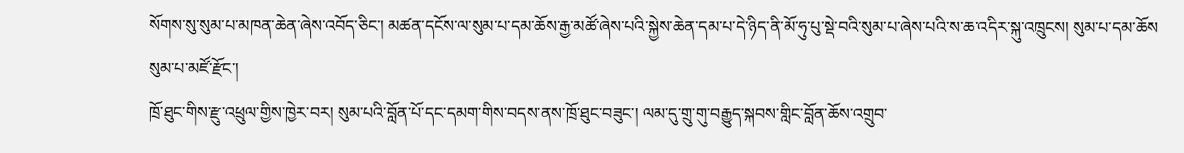སོགས་སུ་སུམ་པ་མཁན་ཆེན་ཞེས་འབོད་ཅིང་། མཚན་དངོས་ལ་སུམ་པ་དམ་ཆོས་རྒྱ་མཚོ་ཞེས་པའི་སྐྱེས་ཆེན་དམ་པ་དེ་ཉིད་ནི་མོ་ཧུ་པུ་སྡེ་བའི་སུམ་པ་ཞེས་པའི་ས་ཆ་འདིར་སྐུ་འཁྲུངས། སུམ་པ་དམ་ཆོས
སུམ་པ་མཛོ་རྫོང་།
ཁྲོ་ཐུང་གིས་རྫུ་འཕྲུལ་གྱིས་ཁྱེར་བར། སུམ་པའི་བློན་པོ་དང་དམག་གིས་བདས་ནས་ཁྲོ་ཐུང་བཟུང་། ལམ་དུ་གྲུ་གུ་བརྒྱུད་སྐབས་གླིང་བློན་ཆོས་འགྲུབ་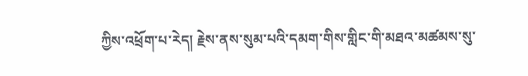ཀྱིས་འཕྲོག་པ་རེད། རྗེས་ནས་སུམ་པའི་དམག་གིས་གླིང་གི་མཐའ་མཚམས་སུ་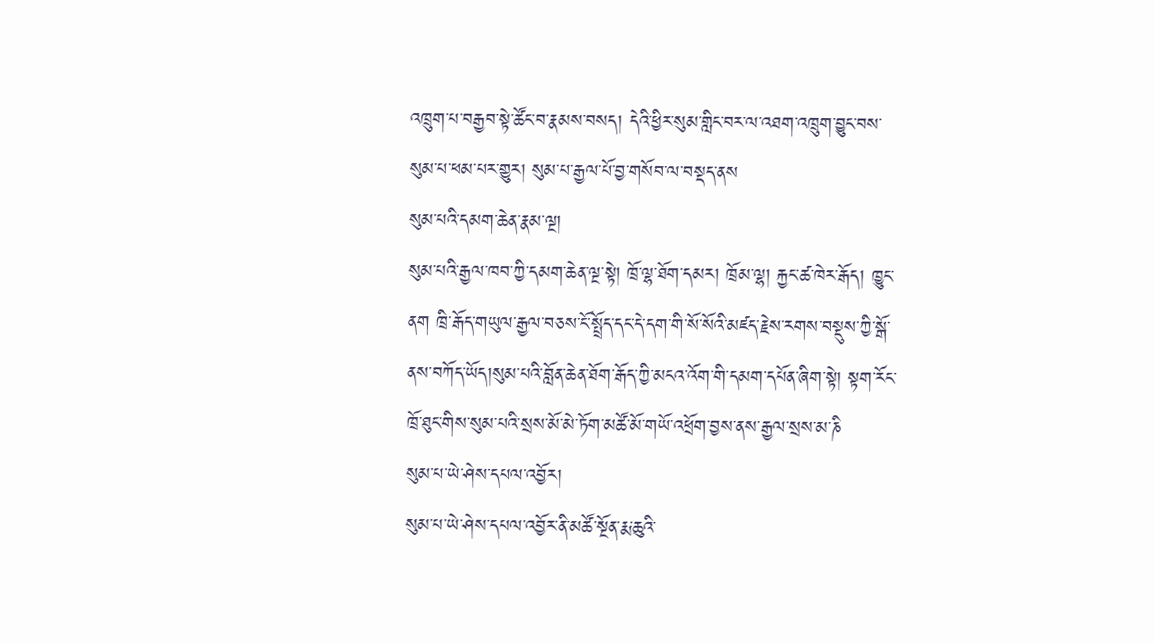འཁྲུག་པ་བརྒྱབ་སྟེ་ཚོང་བ་རྣམས་བསད། དེའི་ཕྱིར་སུམ་གླིང་བར་ལ་འཐག་འཁྲུག་བྱུང་བས་སུམ་པ་ཕམ་པར་གྱུར། སུམ་པ་རྒྱལ་པོ་བྱ་གསོབ་ལ་བསྡད་ནས
སུམ་པའི་དམག་ཆེན་རྣམ་ལྔ།
སུམ་པའི་རྒྱལ་ཁབ་ཀྱི་དམག་ཆེན་ལྔ་སྟེ། ཁྲོ་ལྷ་ཐོག་དམར། ཁྲོམ་ལྷ། རྐྱང་ཚ་ཁེར་རྒོད། ཁྱུང་ནག ཁྲི་རྒོད་གཡུལ་རྒྱལ་བཅས་ངོ་སྤྲོད་དང་དེ་དག་གི་སོ་སོའི་མཛད་རྗེས་རགས་བསྡུས་ཀྱི་སྒོ་ནས་བཀོད་ཡོད།སུམ་པའི་བློན་ཆེན་ཐོག་རྒོད་ཀྱི་མངའ་འོག་གི་དམག་དཔོན་ཞིག་སྟེ། སྟག་རོང་ཁྲོ་ཐུང་གིས་སུམ་པའི་སྲས་མོ་མེ་ཏོག་མཚོ་མོ་གཡོ་འཕྲོག་བྱས་ནས་རྒྱལ་སྲས་མ་ཎི
སུམ་པ་ཡེ་ཤེས་དཔལ་འབྱོར།
སུམ་པ་ཡེ་ཤེས་དཔལ་འབྱོར་ནི་མཚོ་སྔོན་རྨ་ཆུའི་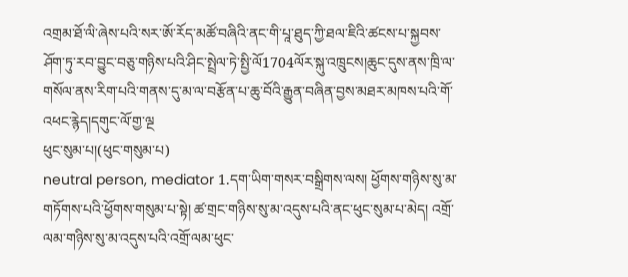འགྲམ་ཐོ་ལི་ཞེས་པའི་སར་ཨོ་རོད་མཚོ་བཞིའི་ནང་གི་པཱ་ཐུད་ཀྱི་ཐལ་ཇིའི་ཚངས་པ་སྐྱབས་ཤོག་ཏུ་རབ་བྱུང་བཅུ་གཉིས་པའི་ཤིང་སྤྲེལ་ཏེ་སྤྱི་ལོ1704ལོར་སྐུ་འཁྲུངས།ཆུང་དུས་ནས་ཁྲི་ལ་གསོལ་ནས་རིག་པའི་གནས་དུ་མ་ལ་བརྩོན་པ་ཆུ་བོའི་རྒྱུན་བཞིན་བྱས་མཐར་མཁས་པའི་གོ་འཕང་རྙེད།དགུང་ལོ་གྱ་ལྔ
ཕུང་སུམ་པ།(ཕུང་གསུམ་པ)
neutral person, mediator 1.དག་ཡིག་གསར་བསྒྲིགས་ལས། ཕྱོགས་གཉིས་སུ་མ་གཏོགས་པའི་ཕྱོགས་གསུམ་པ་སྟེ། ཚ་གྲང་གཉིས་སུ་མ་འདུས་པའི་ནང་ཕུང་སུམ་པ་མེད། འགྲོ་ལམ་གཉིས་སུ་མ་འདུས་པའི་འགྲོ་ལམ་ཕུང་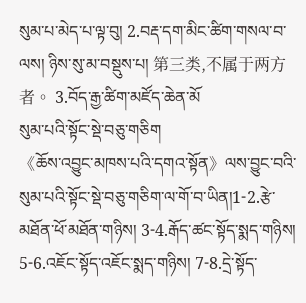སུམ་པ་མེད་པ་ལྟ་བུ། 2.བརྡ་དག་མིང་ཚིག་གསལ་བ་ལས། ཉིས་སུ་མ་བསྡུས་པ། 第三类,不属于两方者。 3.བོད་རྒྱ་ཚིག་མཛོད་ཆེན་མོ
སུམ་པའི་སྟོང་སྡེ་བཅུ་གཅིག
《ཆོས་འབྱུང་མཁས་པའི་དགའ་སྟོན》ལས་བྱུང་བའི་སུམ་པའི་སྟོང་སྡེ་བཅུ་གཅིག་ལ་གོ་བ་ཡིན།1-2.རྩེ་མཐོན་ཕོ་མཐོན་གཉིས། 3-4.རྒོད་ཚང་སྟོད་སྨད་གཉིས། 5-6.འཇོང་སྟོད་འཇོང་སྨད་གཉིས། 7-8.དྲེ་སྟོད་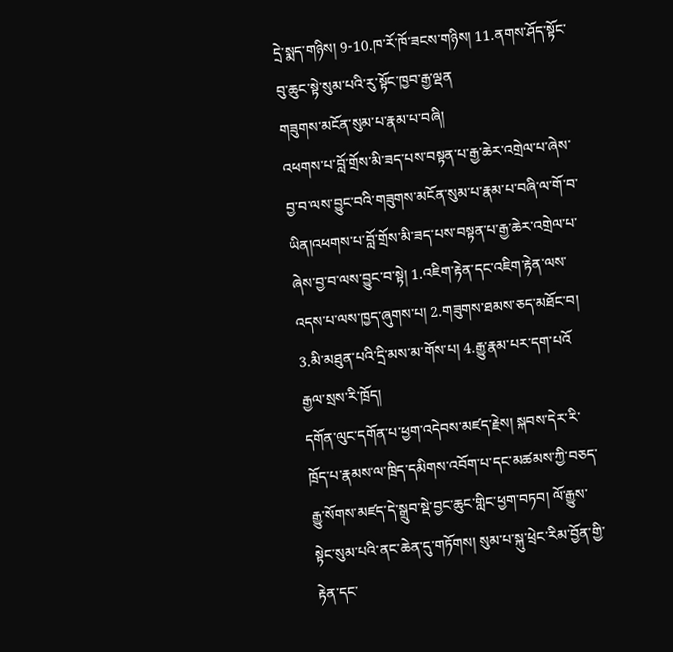དྲེ་སྨད་གཉིས། 9-10.ཁ་རོ་ཁོ་ཟངས་གཉིས། 11.ནགས་ཤོད་སྟོང་བུ་ཆུང་སྟེ་སུམ་པའི་རུ་སྟོང་ཁྱབ་རྒྱ་ལྡན
གཟུགས་མངོན་སུམ་པ་རྣམ་པ་བཞི།
འཕགས་པ་བློ་གྲོས་མི་ཟད་པས་བསྟན་པ་རྒྱ་ཆེར་འགྲེལ་པ་ཞེས་བྱ་བ་ལས་བྱུང་བའི་གཟུགས་མངོན་སུམ་པ་རྣམ་པ་བཞི་ལ་གོ་བ་ཡིན།འཕགས་པ་བློ་གྲོས་མི་ཟད་པས་བསྟན་པ་རྒྱ་ཆེར་འགྲེལ་པ་ཞེས་བྱ་བ་ལས་བྱུང་བ་སྟེ། 1.འཇིག་རྟེན་དང་འཇིག་རྟེན་ལས་འདས་པ་ལས་ཁྱད་ཞུགས་པ། 2.གཟུགས་ཐམས་ཅད་མཐོང་བ། 3.མི་མཐུན་པའི་དྲི་མས་མ་གོས་པ། 4.རྒྱུ་རྣམ་པར་དག་པའོ
རྒྱལ་སྲས་རི་ཁྲོད།
དགོན་ལུང་དགོན་པ་ཕྱག་འདེབས་མཛད་རྗེས། སྐབས་དེར་རི་ཁྲོད་པ་རྣམས་ལ་ཁྲིད་དམིགས་འབོག་པ་དང་མཚམས་ཀྱི་བཅད་རྒྱུ་སོགས་མཛད་དེ་སྒྲུབ་སྡེ་བྱང་ཆུང་གླིང་ཕྱག་བཏབ། ལོ་རྒྱུས་སྟེང་སུམ་པའི་ནང་ཆེན་དུ་གཏོགས། སུམ་པ་སྐུ་ཕྲེང་རིམ་བྱོན་གྱི་རྟེན་དང་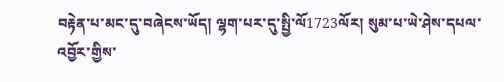བརྟེན་པ་མང་དུ་བཞེངས་ཡོད། ལྷག་པར་དུ་སྤྱི་ལོ1723ལོར། སུམ་པ་ཡེ་ཤེས་དཔལ་འབྱོར་གྱིས་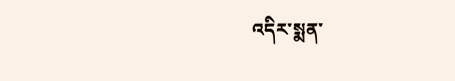འདིར་སྨན་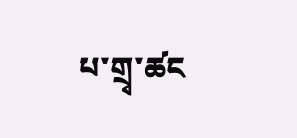པ་གྲྭ་ཚང